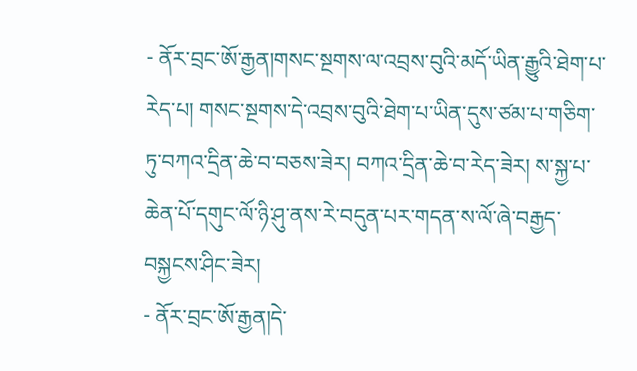- ནོར་བྲང་ཨོ་རྒྱན།གསང་སྔགས་ལ་འབྲས་བུའི་མདོ་ཡིན་རྒྱུའི་ཐེག་པ་རེད་པ། གསང་སྔགས་དེ་འབྲས་བུའི་ཐེག་པ་ཡིན་དུས་ཙམ་པ་གཅིག་ཏུ་བཀའ་དྲིན་ཆེ་བ་བཅས་ཟེར། བཀའ་དྲིན་ཆེ་བ་རེད་ཟེར། ས་སྐྱ་པ་ཆེན་པོ་དགུང་ལོ་ཉི་ཤུ་ནས་རེ་བདུན་པར་གདན་ས་ལོ་ཞེ་བརྒྱད་བསྐྱངས་ཤིང་ཟེར།
- ནོར་བྲང་ཨོ་རྒྱན།དེ་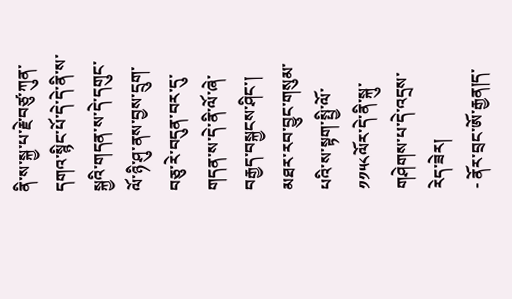ནི་ས་སྐྱ་པ་རྗེ་བཙུ་ཀུན་དགའ་སྙིང་པོ་དེ་དེ་ནི་ས་སྐྱའི་གདན་ས་དེ་དགུང་ལོ་ཉི་ཤུ་ནས་བྱས་དྲུག་བཅུ་རེ་བདུན་བར་དུ་གདན་ས་དེ་ནི་ལོ་ཞེ་བརྒྱད་བསྐྱངས་ཤིང་། མཐར་རབ་བྱུང་གསུམ་པའི་ས་སྟག་སྤྱི་ལོ་༡༡༥༨ལོར་དེ་ནི་སྐུ་གཤེགས་པ་དེ་འདྲས་རེད་ཟེར།
- ནོར་བྲང་ཨོ་རྒྱན།ད་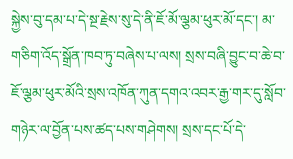སྐྱེས་བུ་དམ་པ་དེ་སྔ་རྗེས་སུ་དེ་ནི་ཇོ་མོ་ལྕམ་ཕུར་མོ་དང་། མ་གཅིག་འོད་སྒྲོན་ཁབ་ཏུ་བཞེས་པ་ལས། སྲས་བཞི་བྱུང་བ་ཆེ་བ་ཇོ་ལྕམ་ཕུར་མོའི་སྲས་འཁོན་ཀུན་དགའ་འབར་རྒྱ་གར་དུ་སློབ་གཉེར་ལ་བྱོན་པས་ཚད་པས་གཤེགས། སྲས་དང་པོ་དེ་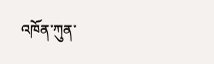འཁོན་ཀུན་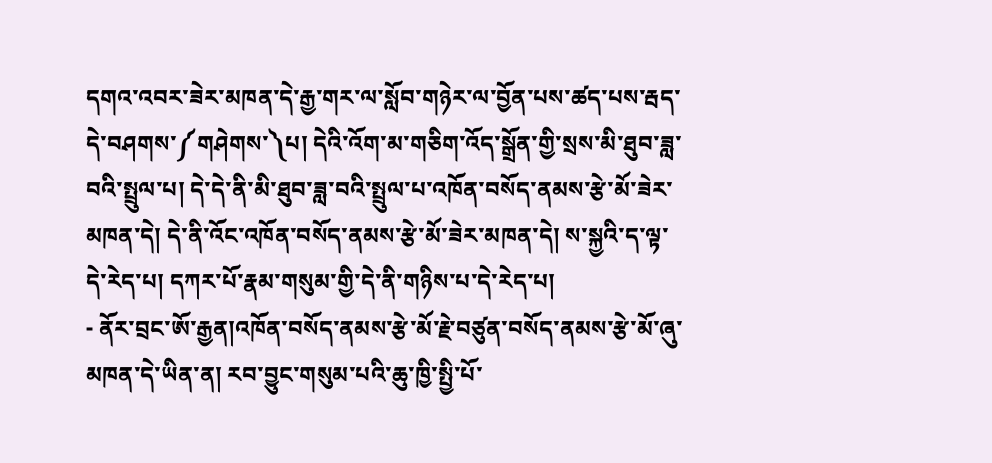དགའ་འབར་ཟེར་མཁན་དེ་རྒྱ་གར་ལ་སློབ་གཉེར་ལ་བྱོན་པས་ཚད་པས་རྦད་དེ་བཤགས་༼གཤེགས་༽པ། དེའི་འོག་མ་གཅིག་འོད་སྒྲོན་གྱི་སྲས་མི་ཐུབ་ཟླ་བའི་སྤྲུལ་པ། དེ་དེ་ནི་མི་ཐུབ་ཟླ་བའི་སྤྲུལ་པ་འཁོན་བསོད་ནམས་རྩེ་མོ་ཟེར་མཁན་དེ། དེ་ནི་འོང་འཁོན་བསོད་ནམས་རྩེ་མོ་ཟེར་མཁན་དེ། ས་སྐྱའི་ད་ལྟ་དེ་རེད་པ། དཀར་པོ་རྣམ་གསུམ་གྱི་དེ་ནི་གཉིས་པ་དེ་རེད་པ།
- ནོར་བྲང་ཨོ་རྒྱན།འཁོན་བསོད་ནམས་རྩེ་མོ་རྗེ་བཙུན་བསོད་ནམས་རྩེ་མོ་ཞུ་མཁན་དེ་ཡིན་ན། རབ་བྱུང་གསུམ་པའི་ཆུ་ཁྱི་སྤྱི་པོ་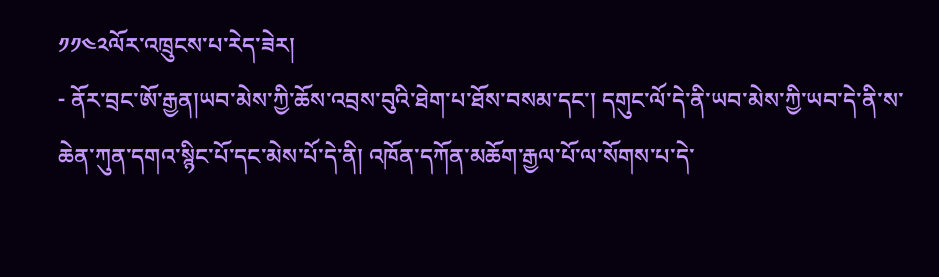༡༡༤༢ལོར་འཁྲུངས་པ་རེད་ཟེར།
- ནོར་བྲང་ཨོ་རྒྱན།ཡབ་མེས་ཀྱི་ཆོས་འབྲས་བུའི་ཐེག་པ་ཐོས་བསམ་དང་། དགུང་ལོ་དེ་ནི་ཡབ་མེས་ཀྱི་ཡབ་དེ་ནི་ས་ཆེན་ཀུན་དགའ་སྙིང་པོ་དང་མེས་པོ་དེ་ནི། འཁོན་དཀོན་མཆོག་རྒྱལ་པོ་ལ་སོགས་པ་དེ་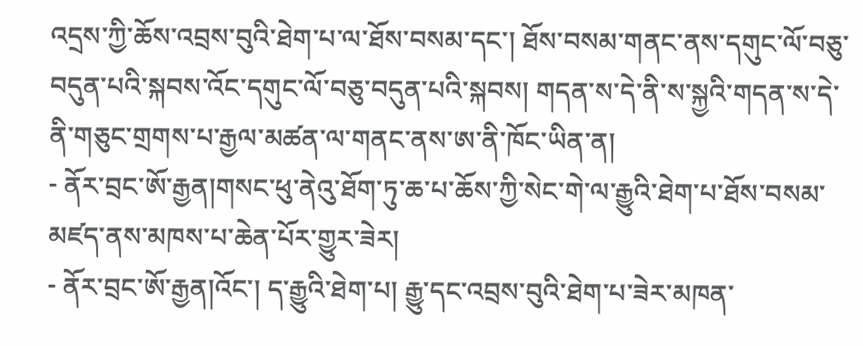འདྲས་ཀྱི་ཆོས་འབྲས་བུའི་ཐེག་པ་ལ་ཐོས་བསམ་དང་། ཐོས་བསམ་གནང་ནས་དགུང་ལོ་བཅུ་བདུན་པའི་སྐབས་འོང་དགུང་ལོ་བཅུ་བདུན་པའི་སྐབས། གདན་ས་དེ་ནི་ས་སྐྱའི་གདན་ས་དེ་ནི་གཅུང་གྲགས་པ་རྒྱལ་མཚན་ལ་གནང་ནས་ཨ་ནི་ཁོང་ཡིན་ན།
- ནོར་བྲང་ཨོ་རྒྱན།གསང་ཕུ་ནེའུ་ཐོག་ཏུ་ཆ་པ་ཆོས་ཀྱི་སེང་གེ་ལ་རྒྱུའི་ཐེག་པ་ཐོས་བསམ་མཛད་ནས་མཁས་པ་ཆེན་པོར་གྱུར་ཟེར།
- ནོར་བྲང་ཨོ་རྒྱན།འོང་། ད་རྒྱུའི་ཐེག་པ། རྒྱུ་དང་འབྲས་བུའི་ཐེག་པ་ཟེར་མཁན་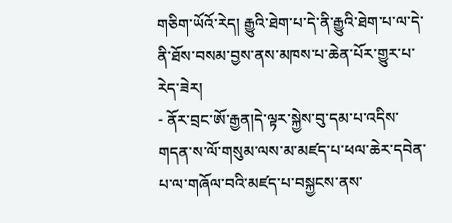གཅིག་ཡོའོ་རེད། རྒྱུའི་ཐེག་པ་དེ་ནི་རྒྱུའི་ཐེག་པ་ལ་དེ་ནི་ཐོས་བསམ་བྱས་ནས་མཁས་པ་ཆེན་པོར་གྱུར་པ་རེད་ཟེར།
- ནོར་བྲང་ཨོ་རྒྱན།དེ་ལྟར་སྐྱེས་བུ་དམ་པ་འདིས་གདན་ས་ལོ་གསུམ་ལས་མ་མཛད་པ་ཕལ་ཆེར་དབེན་པ་ལ་གཞོལ་བའི་མཛད་པ་བསྐྱངས་ནས་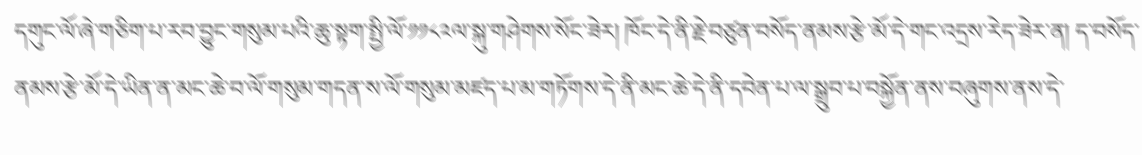དགུང་ལོ་ཞེ་གཅིག་པ་རབ་བྱུང་གསུམ་པའི་ཆུ་སྟག་སྤྱི་ལོ་༡༡༨༢ལ་སྐུ་གཤེགས་སོང་ཟེར། ཁོང་དེ་ནི་རྗེ་བཙུན་བསོད་ནམས་རྩེ་མོ་དེ་གང་འདྲས་རེད་ཟེར་ན། ད་བསོད་ནམས་རྩེ་མོ་དེ་ཡིན་ན་མང་ཆེ་བ་ལོ་གསུམ་གདན་ས་ལོ་གསུམ་མཛད་པ་མ་གཏོགས་དེ་ནི་མང་ཆེ་དེ་ནི་དབེན་པ་ལ་སྒྲུབ་པ་བསྐྱོན་ནས་བཞུགས་ནས་དེ་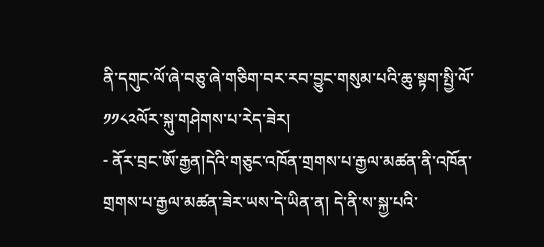ནི་དགུང་ལོ་ཞེ་བཅུ་ཞེ་གཅིག་བར་རབ་བྱུང་གསུམ་པའི་ཆུ་སྟག་སྤྱི་ལོ་༡༡༨༢ལོར་སྐུ་གཤེགས་པ་རེད་ཟེར།
- ནོར་བྲང་ཨོ་རྒྱན།དེའི་གཅུང་འཁོན་གྲགས་པ་རྒྱལ་མཚན་ནི་འཁོན་གྲགས་པ་རྒྱལ་མཚན་ཟེར་ཡས་དེ་ཡིན་ན། དེ་ནི་ས་སྐྱ་པའི་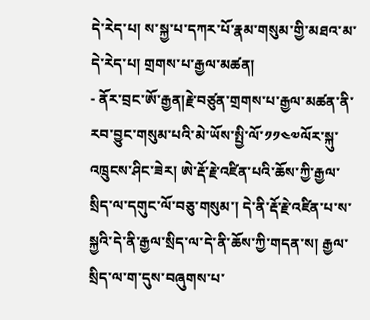དེ་རེད་པ། ས་སྐྱ་པ་དཀར་པོ་རྣམ་གསུམ་གྱི་མཐའ་མ་དེ་རེད་པ། གྲགས་པ་རྒྱལ་མཚན།
- ནོར་བྲང་ཨོ་རྒྱན།རྗེ་བཙུན་གྲགས་པ་རྒྱལ་མཚན་ནི་རབ་བྱུང་གསུམ་པའི་མེ་ཡོས་སྤྱི་ལོ་༡༡༤༧ལོར་སྐུ་འཁྲུངས་ཤིང་ཟེར། ཨེ་རྡོ་རྗེ་འཛིན་པའི་ཆོས་ཀྱི་རྒྱལ་སྲིད་ལ་དགུང་ལོ་བཅུ་གསུམ་། དེ་ནི་རྡོ་རྗེ་འཛིན་པ་ས་སྐྱའི་དེ་ནི་རྒྱལ་སྲིད་ལ་དེ་ནི་ཆོས་ཀྱི་གདན་ས། རྒྱལ་སྲིད་ལ་ག་དུས་བཞུགས་པ་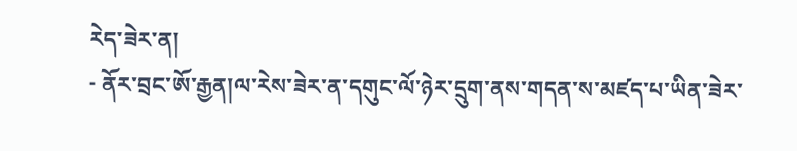རེད་ཟེར་ན།
- ནོར་བྲང་ཨོ་རྒྱན།ལ་རེས་ཟེར་ན་དགུང་ལོ་ཉེར་དྲུག་ནས་གདན་ས་མཛད་པ་ཡིན་ཟེར་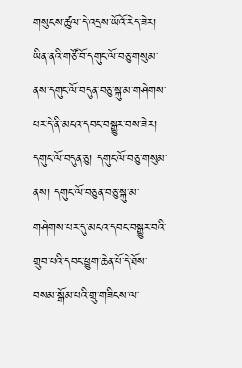གསུངས་ཚུལ་དེ་འདྲས་ཡོའོ་རེད་ཟེར། ཡིན་ནའི་གཙོ་བོ་དགུང་ལོ་བཅུ་གསུམ་ནས་དགུང་ལོ་བདུན་བཅུ་སྐུ་མ་གཤེགས་པར་དེ་ནི་མངའ་དབང་བསྒྱུར་བས་ཟེར། དགུང་ལོ་བདུན་ཅུ། དགུང་ལོ་བཅུ་གསུམ་ནས། དགུང་ལོ་བཅུན་བཅུ་སྐུ་མ་གཤེགས་པར་དུ་མངའ་དབང་བསྒྱུར་བའི་གྲུབ་པའི་དབང་ཕྱུག་ཆེན་པོ་དེ་ཐོས་བསམ་སྒོམ་པའི་གྲུ་གཟིངས་ལ་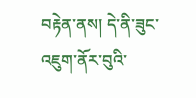བརྟེན་ནས། དེ་ནི་ཟུང་འཇུག་ནོར་བུའི་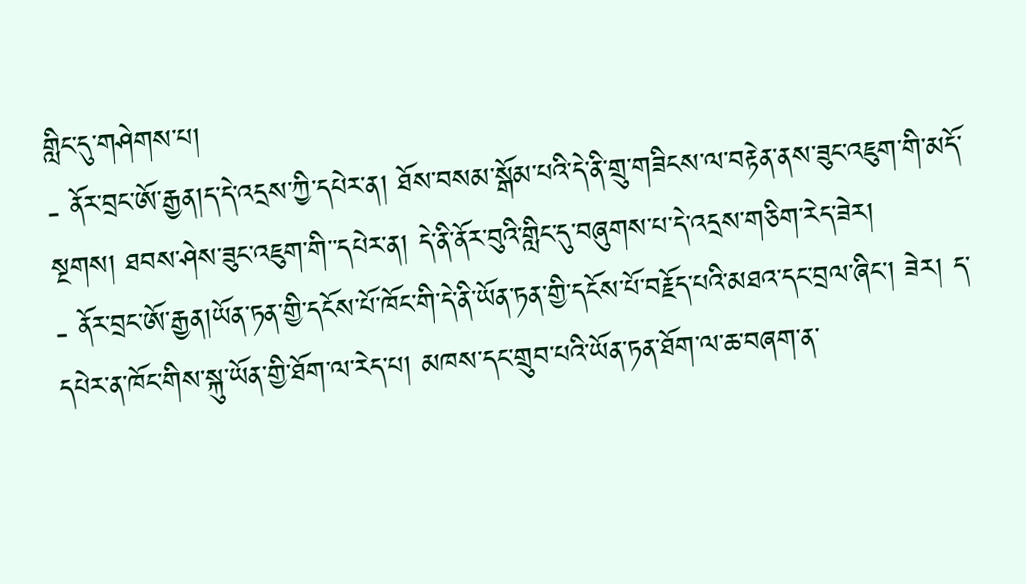གླིང་དུ་གཤེགས་པ།
- ནོར་བྲང་ཨོ་རྒྱན།ད་དེ་འདྲས་ཀྱི་དཔེར་ན། ཐོས་བསམ་སྒོམ་པའི་དེ་ནི་གྲུ་གཟིངས་ལ་བརྟེན་ནས་ཟུང་འཇུག་གི་མདོ་སྔགས། ཐབས་ཤེས་ཟུང་འཇུག་གི་་དཔེར་ན། དེ་ནི་ནོར་བུའི་གླིང་དུ་བཞུགས་པ་དེ་འདྲས་གཅིག་རེད་ཟེར།
- ནོར་བྲང་ཨོ་རྒྱན།ཡོན་ཏན་གྱི་དངོས་པོ་ཁོང་གི་དེ་ནི་ཡོན་ཏན་གྱི་དངོས་པོ་བརྗོད་པའི་མཐའ་དང་བྲལ་ཞིང་། ཟེར། ད་དཔེར་ན་ཁོང་གིས་སྐུ་ཡོན་གྱི་ཐོག་ལ་རེད་པ། མཁས་དང་གྲུབ་པའི་ཡོན་ཏན་ཐོག་ལ་ཆ་བཞག་ན་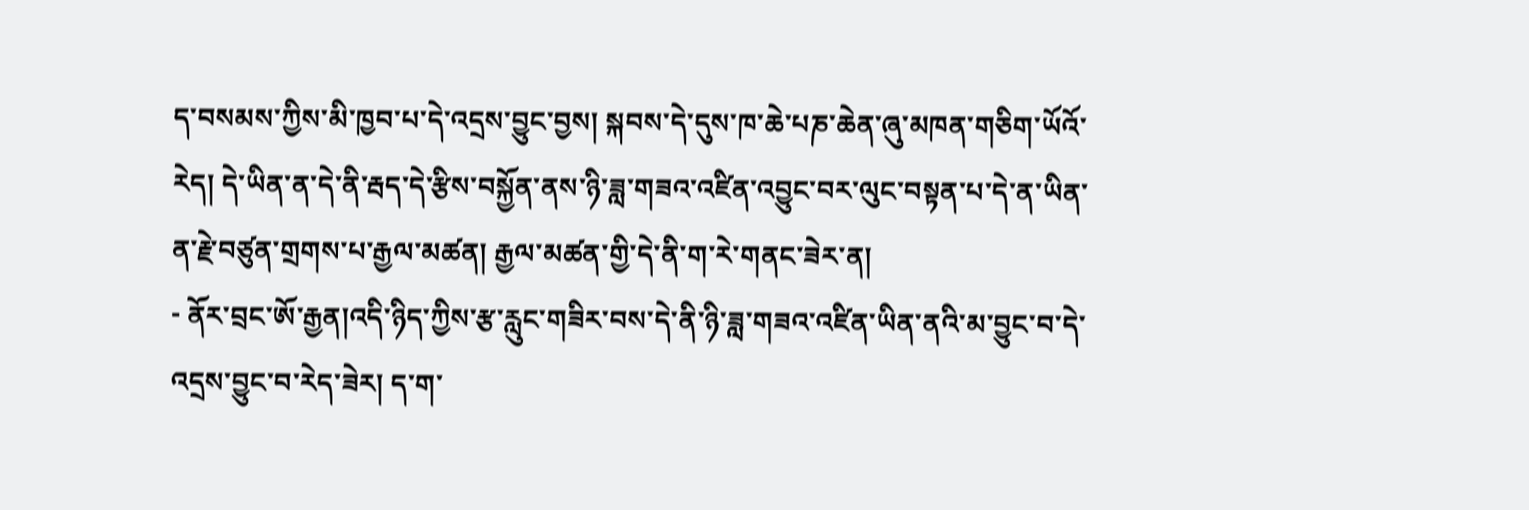ད་བསམས་ཀྱིས་མི་ཁྱབ་པ་དེ་འདྲས་བྱུང་བྱས། སྐབས་དེ་དུས་ཁ་ཆེ་པཎ་ཆེན་ཞུ་མཁན་གཅིག་ཡོའོ་རེད། དེ་ཡིན་ན་དེ་ནི་རྦད་དེ་རྩིས་བསྐྱོན་ནས་ཉི་ཟླ་གཟའ་འཛིན་འབྱུང་བར་ལུང་བསྟན་པ་དེ་ན་ཡིན་ན་རྗེ་བཙུན་གྲགས་པ་རྒྱལ་མཚན། རྒྱལ་མཚན་གྱི་དེ་ནི་ག་རེ་གནང་ཟེར་ན།
- ནོར་བྲང་ཨོ་རྒྱན།འདི་ཉིད་ཀྱིས་རྩ་རླུང་གཟིར་བས་དེ་ནི་ཉི་ཟླ་གཟའ་འཛིན་ཡིན་ནའི་མ་བྱུང་བ་དེ་འདྲས་བྱུང་བ་རེད་ཟེར། ད་ག་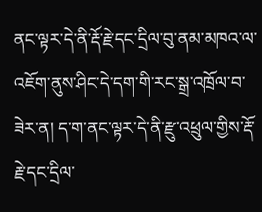ནང་ལྟར་དེ་ནི་རྡོ་རྗེ་དང་དྲིལ་བུ་ནམ་མཁའ་ལ་འཇོག་ནུས་ཤིང་དེ་དག་གི་རང་སྒྲ་འཁྲོལ་བ་ཟེར་ན། ད་ག་ནང་ལྟར་དེ་ནི་རྫུ་འཕྲུལ་གྱིས་རྡོ་རྗེ་དང་དྲིལ་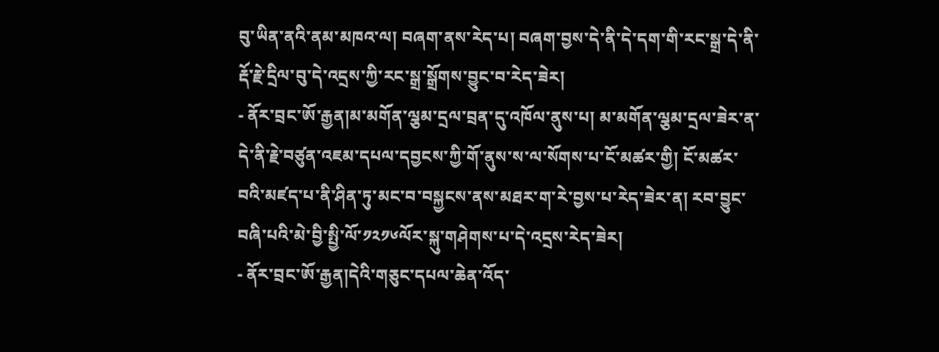བུ་ཡིན་ནའི་ནམ་མཁའ་ལ། བཞག་ནས་རེད་པ། བཞག་བྱས་དེ་ནི་དེ་དག་གི་རང་སྒྲ་དེ་ནི་རྡོ་རྗེ་དྲིལ་བུ་དེ་འདྲས་ཀྱི་རང་སྒྲ་སྒྲོགས་བྱུང་བ་རེད་ཟེར།
- ནོར་བྲང་ཨོ་རྒྱན།མ་མགོན་ལྕམ་དྲལ་བྲན་དུ་འཁོལ་ནུས་པ། མ་མགོན་ལྕམ་དྲལ་ཟེར་ན་དེ་ནི་རྗེ་བཙུན་འཇམ་དཔལ་དབྱངས་ཀྱི་གོ་ནུས་ས་ལ་སོགས་པ་ངོ་མཚར་གྱི། ངོ་མཚར་བའི་མཛད་པ་ནི་ཤིན་ཏུ་མང་བ་བསྐྱངས་ནས་མཐར་ག་རེ་བྱས་པ་རེད་ཟེར་ན། རབ་བྱུང་བཞི་པའི་མེ་བྱི་སྤྱི་ལོ་༡༢༡༦ལོར་སྐུ་གཤེགས་པ་དེ་འདྲས་རེད་ཟེར།
- ནོར་བྲང་ཨོ་རྒྱན།དེའི་གཅུང་དཔལ་ཆེན་འོད་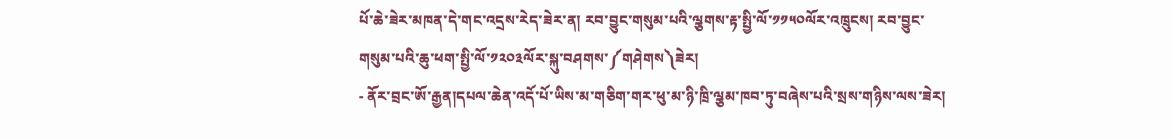པོ་ཆེ་ཟེར་མཁན་དེ་གང་འདྲས་རེད་ཟེར་ན། རབ་བྱུང་གསུམ་པའི་ལྕགས་རྟ་སྤྱི་ལོ་༡༡༥༠ལོར་འཁྲུངས། རབ་བྱུང་གསུམ་པའི་ཆུ་ཕག་སྤྱི་ལོ་༡༢༠༣ལོར་སྐུ་བཤགས་༼གཤེགས༽ཟེར།
- ནོར་བྲང་ཨོ་རྒྱན།དཔལ་ཆེན་འདོ་པོ་ཡིས་མ་གཅིག་གར་ཕུ་མ་ཉི་ཁྲི་ལྕམ་ཁབ་ཏུ་བཞེས་པའི་སྲས་གཉིས་ལས་ཟེར།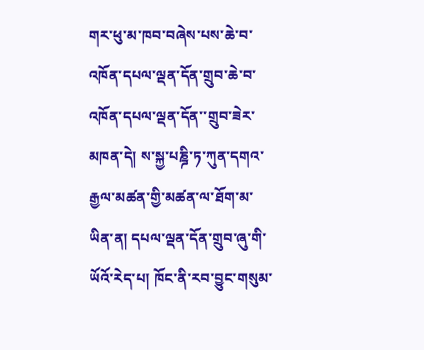གར་ཕུ་མ་ཁབ་བཞེས་པས་ཆེ་བ་འཁོན་དཔལ་ལྡན་དོན་གྲུབ་ཆེ་བ་འཁོན་དཔལ་ལྡན་དོན་་གྲུབ་ཟེར་མཁན་དེ། ས་སྐྱ་པཎྜི་ཏ་ཀུན་དགའ་རྒྱལ་མཚན་གྱི་མཚན་ལ་ཐོག་མ་ཡིན་ན། དཔལ་ལྡན་དོན་གྲུབ་ཞུ་གི་ཡོའོ་རེད་པ། ཁོང་ནི་རབ་བྱུང་གསུམ་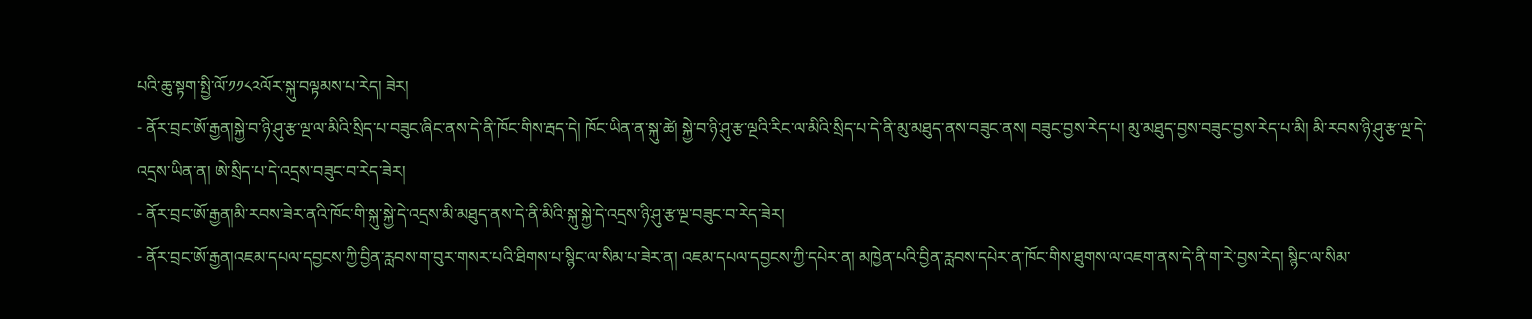པའི་ཆུ་སྟག་སྤྱི་ལོ་༡༡༨༢ལོར་སྐུ་བལྟམས་པ་རེད། ཟེར།
- ནོར་བྲང་ཨོ་རྒྱན།སྐྱེ་བ་ཉི་ཤུ་རྩ་ལྔ་ལ་མིའི་སྲིད་པ་བཟུང་ཞིང་ནས་དེ་ནི་ཁོང་གིས་རྦད་དེ། ཁོང་ཡིན་ན་སྐུ་ཚེ། སྐྱེ་བ་ཉི་ཤུ་རྩ་ལྔའི་རིང་ལ་མིའི་སྲིད་པ་དེ་ནི་མུ་མཐུད་ནས་བཟུང་ནས། བཟུང་བྱས་རེད་པ། མུ་མཐུད་བྱས་བཟུང་བྱས་རེད་པ་མི། མི་རབས་ཉི་ཤུ་རྩ་ལྔ་དེ་འདྲས་ཡིན་ན། ཨེ་སྲིད་པ་དེ་འདྲས་བཟུང་བ་རེད་ཟེར།
- ནོར་བྲང་ཨོ་རྒྱན།མི་རབས་ཟེར་ནའི་ཁོང་གི་སྐུ་སྐྱེ་དེ་འདྲས་མི་མཐུད་ནས་དེ་ནི་མིའི་སྐུ་སྐྱེ་དེ་འདྲས་ཉི་ཤུ་རྩ་ལྔ་བཟུང་བ་རེད་ཟེར།
- ནོར་བྲང་ཨོ་རྒྱན།འཇམ་དཔལ་དབྱངས་ཀྱི་བྱིན་རླབས་ག་བུར་གསར་པའི་ཐིགས་པ་སྙིང་ལ་སིམ་པ་ཟེར་ན། འཇམ་དཔལ་དབྱངས་ཀྱི་དཔེར་ན། མཁྱེན་པའི་བྱིན་རླབས་དཔེར་ན་ཁོང་གིས་ཐུགས་ལ་འཇག་ནས་དེ་ནི་ག་རེ་བྱས་རེད། སྙིང་ལ་སིམ་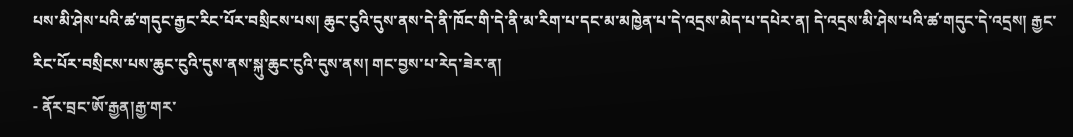པས་མི་ཤེས་པའི་ཚ་གདུང་རྒྱང་རིང་པོར་བསྲིངས་པས། ཆུང་ངུའི་དུས་ནས་དེ་ནི་ཁོང་གི་དེ་ནི་མ་རིག་པ་དང་མ་མཁྱེན་པ་དེ་འདྲས་མེད་པ་དཔེར་ན། དེ་འདྲས་མི་ཤེས་པའི་ཚ་གདུང་དེ་འདྲས། རྒྱང་རིང་པོར་བསྲིངས་པས་ཆུང་ངུའི་དུས་ནས་སྐུ་ཆུང་ངུའི་དུས་ནས། གང་བྱས་པ་རེད་ཟེར་ན།
- ནོར་བྲང་ཨོ་རྒྱན།རྒྱ་གར་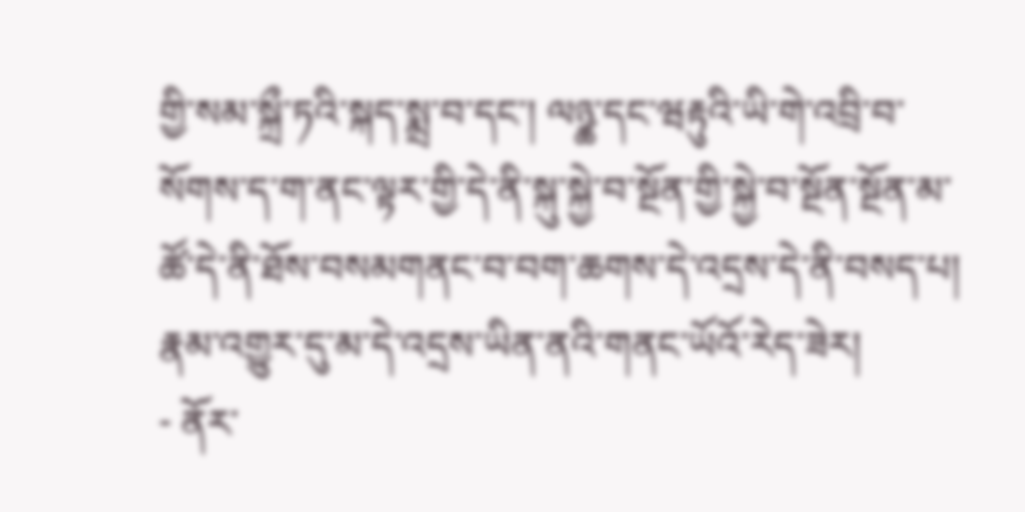གྱི་སམ་སྐྲྀ་ཏའི་སྐད་སྨྲ་བ་དང་། ལཉྪ་དང་ཝརྟུའི་ཡི་གེ་འབྲི་བ་སོགས་ད་ག་ནང་ལྟར་གྱི་དེ་ནི་སྐུ་སྐྱེ་བ་སྔོན་གྱི་སྐྱེ་བ་སྔོན་སྔོན་མ་ཚོ་དེ་ནི་ཐོས་བསམགནང་བ་བག་ཆགས་དེ་འདྲས་དེ་ནི་བསད་པ། རྣམ་འགྱུར་དུ་མ་དེ་འདྲས་ཡིན་ནའི་གནང་ཡོའོ་རེད་ཟེར།
- ནོར་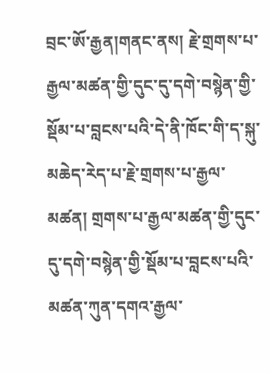བྲང་ཨོ་རྒྱན།གནང་ནས། རྗེ་གྲགས་པ་རྒྱལ་མཚན་གྱི་དུང་དུ་དགེ་བསྙེན་གྱི་སྡོམ་པ་བླངས་པའི་དེ་ནི་ཁོང་གི་ད་སྐུ་མཆེད་རེད་པ་རྗེ་གྲགས་པ་རྒྱལ་མཚན། གྲགས་པ་རྒྱལ་མཚན་གྱི་དུང་དུ་དགེ་བསྙེན་གྱི་སྡོམ་པ་བླངས་པའི་མཚན་ཀུན་དགའ་རྒྱལ་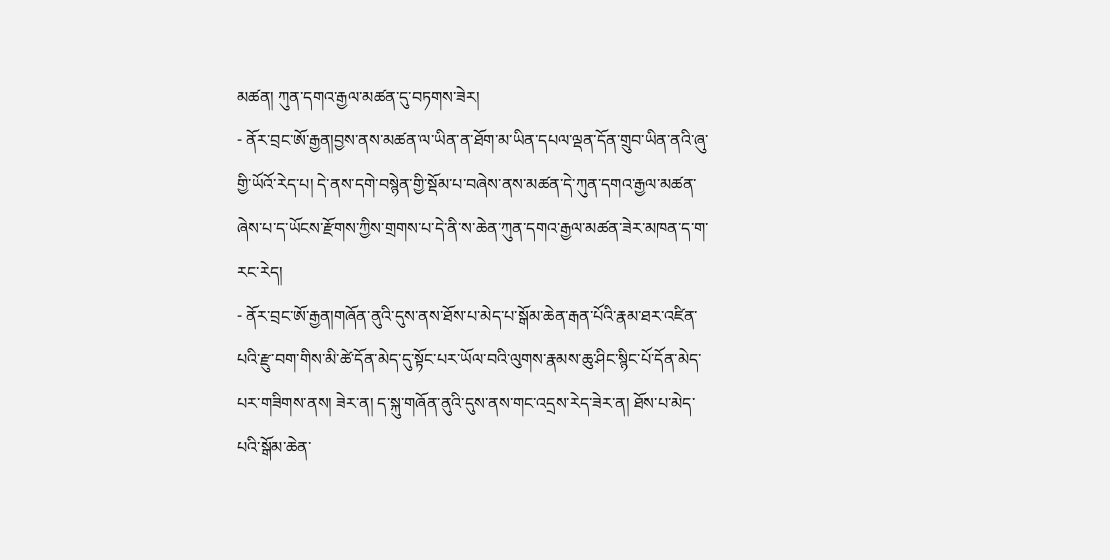མཚན། ཀུན་དགའ་རྒྱལ་མཚན་དུ་བཏགས་ཟེར།
- ནོར་བྲང་ཨོ་རྒྱན།བྱས་ནས་མཚན་ལ་ཡིན་ན་ཐོག་མ་ཡིན་དཔལ་ལྡན་དོན་གྲུབ་ཡིན་ནའི་ཞུ་གྱི་ཡོའོ་རེད་པ། དེ་ནས་དགེ་བསྙེན་གྱི་སྡོམ་པ་བཞེས་ནས་མཚན་དེ་ཀུན་དགའ་རྒྱལ་མཚན་ཞེས་པ་ད་ཡོངས་རྫོགས་ཀྱིས་གྲགས་པ་དེ་ནི་ས་ཆེན་ཀུན་དགའ་རྒྱལ་མཚན་ཟེར་མཁན་ད་ག་རང་རེད།
- ནོར་བྲང་ཨོ་རྒྱན།གཞོན་ནུའི་དུས་ནས་ཐོས་པ་མེད་པ་སྒོམ་ཆེན་རྒན་པོའི་རྣམ་ཐར་འཛིན་པའི་རྫུ་བག་གིས་མི་ཚེ་དོན་མེད་དུ་སྟོང་པར་ཡོལ་བའི་ལུགས་རྣམས་ཆུ་ཤིང་སྙིང་པོ་དོན་མེད་པར་གཟིགས་ནས། ཟེར་ན། ད་སྐུ་གཞོན་ནུའི་དུས་ནས་གང་འདྲས་རེད་ཟེར་ན། ཐོས་པ་མེད་པའི་སྒོམ་ཆེན་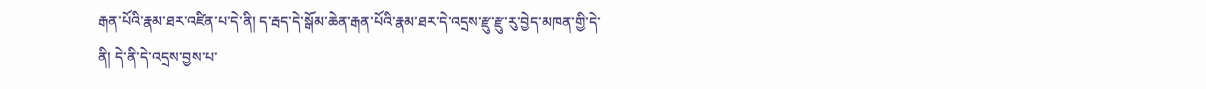རྒན་པོའི་རྣམ་ཐར་འཛིན་པ་དེ་ནི། ད་རྦད་དེ་སྒོམ་ཆེན་རྒན་པོའི་རྣམ་ཐར་དེ་འདྲས་རྫུ་རྫུ་རུ་བྱེད་མཁན་གྱི་དེ་ནི། དེ་ནི་དེ་འདྲས་བྱས་པ་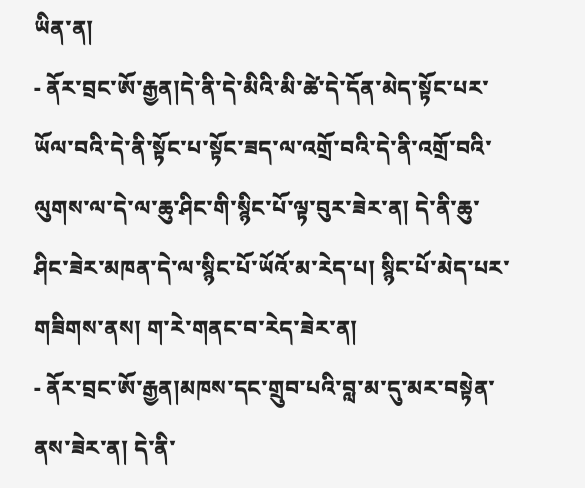ཡིན་ན།
- ནོར་བྲང་ཨོ་རྒྱན།དེ་ནི་དེ་མིའི་མི་ཚེ་དེ་དོན་མེད་སྟོང་པར་ཡོལ་བའི་དེ་ནི་སྟོང་པ་སྟོང་ཟད་ལ་འགྲོ་བའི་དེ་ནི་འགྲོ་བའི་ལུགས་ལ་དེ་ལ་ཆུ་ཤིང་གི་སྙིང་པོ་ལྟ་བུར་ཟེར་ན། དེ་ནི་ཆུ་ཤིང་ཟེར་མཁན་དེ་ལ་སྙིང་པོ་ཡོའོ་མ་རེད་པ། སྙིང་པོ་མེད་པར་གཟིགས་ནས། ག་རེ་གནང་བ་རེད་ཟེར་ན།
- ནོར་བྲང་ཨོ་རྒྱན།མཁས་དང་གྲུབ་པའི་བླ་མ་དུ་མར་བསྟེན་ནས་ཟེར་ན། དེ་ནི་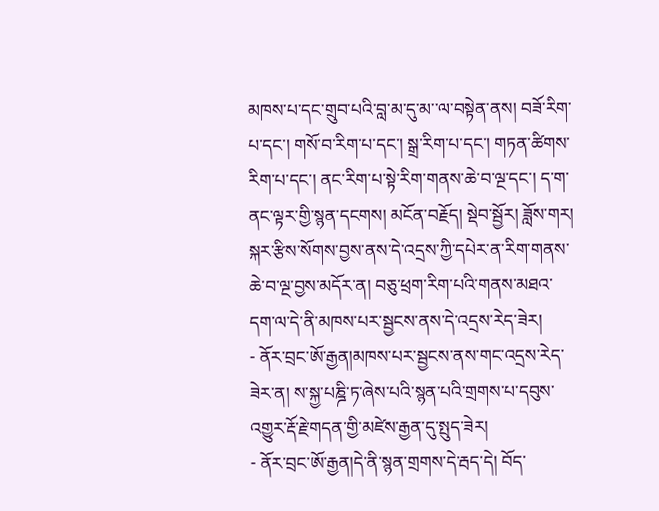མཁས་པ་དང་གྲུབ་པའི་བླ་མ་དུ་མ་་ལ་བསྟེན་ནས། བཟོ་རིག་པ་དང་། གསོ་བ་རིག་པ་དང་། སྒྲ་རིག་པ་དང་། གཏན་ཚིགས་རིག་པ་དང་། ནང་རིག་པ་སྟེ་རིག་གནས་ཆེ་བ་ལྔ་དང་། ད་ག་ནང་ལྟར་གྱི་སྙན་དངགས། མངོན་བརྗོད། སྡེབ་སྦྱོར། ཟློས་གར། སྐར་རྩིས་སོགས་བྱས་ནས་དེ་འདྲས་ཀྱི་དཔེར་ན་རིག་གནས་ཆེ་བ་ལྔ་བྱས་མདོར་ན། བཅུ་ཕྲག་རིག་པའི་གནས་མཐའ་དག་ལ་དེ་ནི་མཁས་པར་སྦྱངས་ནས་དེ་འདྲས་རེད་ཟེར།
- ནོར་བྲང་ཨོ་རྒྱན།མཁས་པར་སྦྱངས་ནས་གང་འདྲས་རེད་ཟེར་ན། ས་སྐྱ་པཎྜི་ཏ་ཞེས་པའི་སྙན་པའི་གྲགས་པ་དབུས་འགྱུར་རྡོ་རྗེ་གདན་གྱི་མཛེས་རྒྱན་དུ་སྤུད་ཟེར།
- ནོར་བྲང་ཨོ་རྒྱན།དེ་ནི་སྙན་གྲགས་དེ་རྦད་དེ། བོད་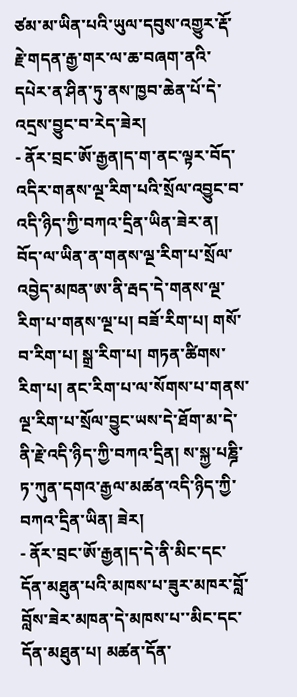ཙམ་མ་ཡིན་པའི་ཡུལ་དབུས་འགྱུར་རྡོ་རྗེ་གདན་རྒྱ་གར་ལ་ཆ་བཞག་ནའི་དཔེར་ན་ཤིན་ཏུ་ནས་ཁྱབ་ཆེན་པོ་དེ་འདྲས་བྱུང་བ་རེད་ཟེར།
- ནོར་བྲང་ཨོ་རྒྱན།ད་ག་ནང་ལྟར་བོད་འདིར་གནས་ལྔ་རིག་པའི་སྲོལ་འབྱུང་བ་འདི་ཉིད་ཀྱི་བཀའ་དྲིན་ཡིན་ཟེར་ན། བོད་ལ་ཡིན་ན་གནས་ལྔ་རིག་པ་སྲོལ་འབྱེད་མཁན་ཨ་ནི་རྦད་དེ་གནས་ལྔ་རིག་པ་གནས་ལྔ་པ། བཟོ་རིག་པ། གསོ་བ་རིག་པ། སྒྲ་རིག་པ། གཏན་ཚིགས་རིག་པ། ནང་རིག་པ་ལ་སོགས་པ་གནས་ལྔ་རིག་པ་སྲོལ་བྱུང་ཡས་དེ་ཐོག་མ་དེ་ནི་རྗེ་འདི་ཉིད་ཀྱི་བཀའ་དྲིན། ས་སྐྱ་པཎྜི་ཏ་ཀུན་དགའ་རྒྱལ་མཚན་འདི་ཉིད་ཀྱི་བཀའ་དྲིན་ཡིན། ཟེར།
- ནོར་བྲང་ཨོ་རྒྱན།ད་དེ་ནི་མིང་དང་དོན་མཐུན་པའི་མཁས་པ་ཟུར་མཁར་བློ་བློས་ཟེར་མཁན་དེ་མཁས་པ་་མིང་དང་དོན་མཐུན་པ། མཚན་དོན་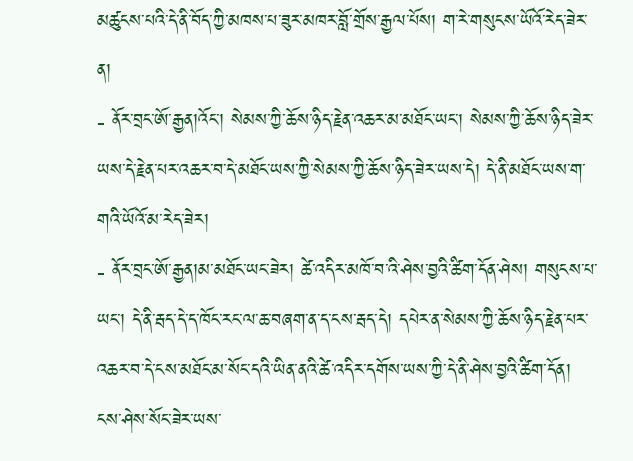མཚུངས་པའི་དེ་ནི་བོད་ཀྱི་མཁས་པ་ཟུར་མཁར་བློ་གྲོས་རྒྱལ་པོས། ག་རེ་གསུངས་ཡོའོ་རེད་ཟེར་ན།
- ནོར་བྲང་ཨོ་རྒྱན།འོང་། སེམས་ཀྱི་ཆོས་ཉིད་རྗེན་འཆར་མ་མཐོང་ཡང་། སེམས་ཀྱི་ཆོས་ཉིད་ཟེར་ཡས་དེ་རྗེན་པར་འཆར་བ་དེ་མཐོང་ཡས་ཀྱི་སེམས་ཀྱི་ཆོས་ཉིད་ཟེར་ཡས་དེ། དེ་ནི་མཐོང་ཡས་ག་གའི་ཡོའོ་མ་རེད་ཟེར།
- ནོར་བྲང་ཨོ་རྒྱན།མ་མཐོང་ཡང་ཟེར། ཚེ་འདིར་མཁོ་བ་འི་ཤེས་བྱའི་ཚིག་དོན་ཤེས། གསུངས་པ་ཡང་། དེ་ནི་རྦད་དེ་ད་ཁོང་རང་ལ་ཆ་བཞག་ན་ད་ངས་རྦད་དེ། དཔེར་ན་སེམས་ཀྱི་ཆོས་ཉིད་རྗེན་པར་འཆར་བ་དེ་ངས་མཐོང་མ་སོང་དའི་ཡིན་ནའི་ཚེ་འདིར་དགོས་ཡས་ཀྱི་དེ་ནི་ཤེས་བྱའི་ཚིག་དོན། ངས་ཤེས་སོང་ཟེར་ཡས་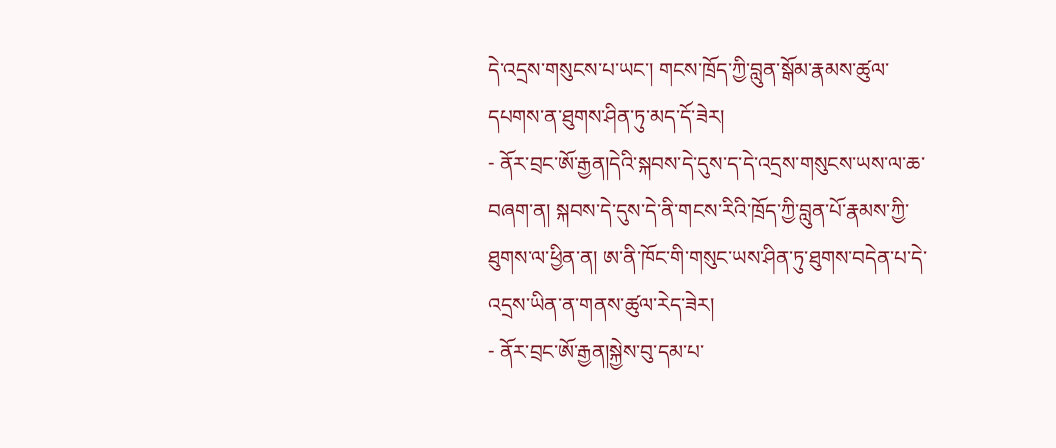དེ་འདྲས་གསུངས་པ་ཡང་། གངས་ཁྲོད་ཀྱི་བླུན་སྒོམ་རྣམས་ཚུལ་དཔགས་ན་ཐུགས་ཤིན་ཏུ་མད་དོ་ཟེར།
- ནོར་བྲང་ཨོ་རྒྱན།དེའི་སྐབས་དེ་དུས་ད་དེ་འདྲས་གསུངས་ཡས་ལ་ཆ་བཞག་ན། སྐབས་དེ་དུས་དེ་ནི་གངས་རིའི་ཁྲོད་ཀྱི་བླུན་པོ་རྣམས་ཀྱི་ཐུགས་ལ་ཕྱིན་ན། ཨ་ནི་ཁོང་གི་གསུང་ཡས་ཤིན་ཏུ་ཐུགས་བདེན་པ་དེ་འདྲས་ཡིན་ན་གནས་ཚུལ་རེད་ཟེར།
- ནོར་བྲང་ཨོ་རྒྱན།སྐྱེས་བུ་དམ་པ་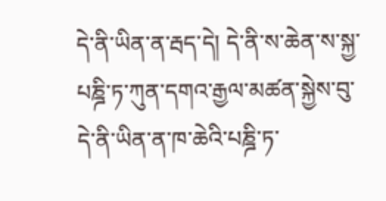དེ་ནི་ཡིན་ན་རྦད་དེ། དེ་ནི་ས་ཆེན་ས་སྐྱ་པཎྜི་ཏ་ཀུན་དགའ་རྒྱལ་མཚན་སྐྱེས་བུ་དེ་ནི་ཡིན་ན་ཁ་ཆེའི་པཎྜི་ཏ་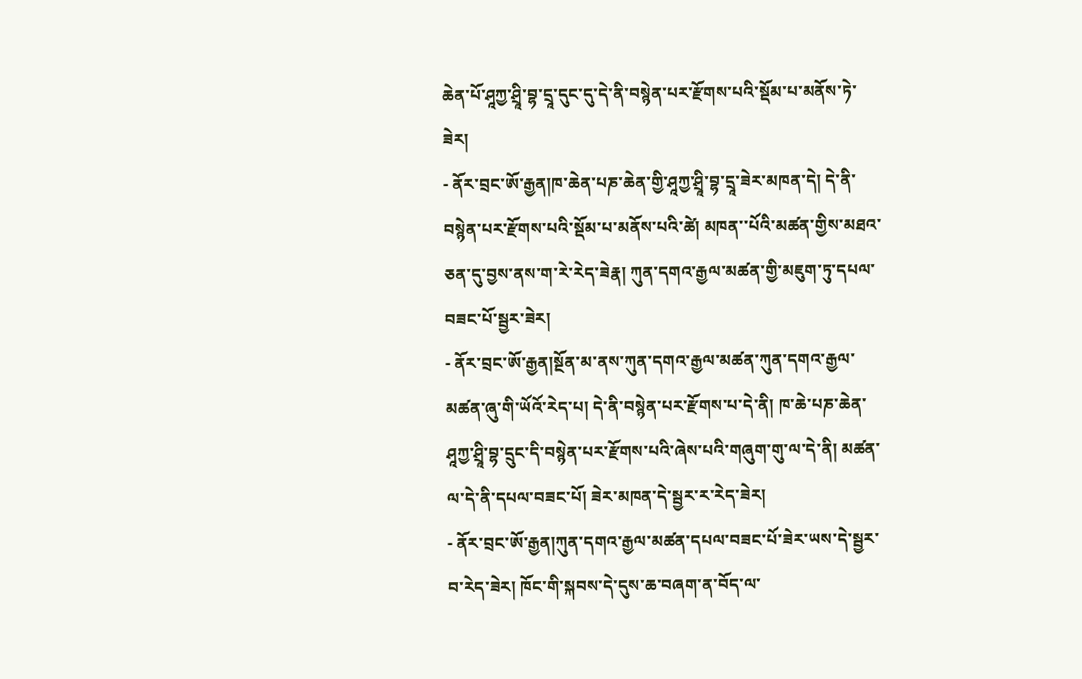ཆེན་པོ་ཤཱཀྱ་ཤྲཱི་བྷ་དྲཱ་དུང་དུ་དེ་ནི་བསྙེན་པར་རྫོགས་པའི་སྡོམ་པ་མནོས་ཏེ་ཟེར།
- ནོར་བྲང་ཨོ་རྒྱན།ཁ་ཆེན་པཎ་ཆེན་གྱི་ཤཱཀྱ་ཤྲཱི་བྷ་དྲཱ་ཟེར་མཁན་དེ། དེ་ནི་བསྙེན་པར་རྫོགས་པའི་སྡོམ་པ་མནོས་པའི་ཚེ། མཁན་་པོའི་མཚན་གྱིས་མཐའ་ཅན་དུ་བྱས་ནས་ག་རེ་རེད་ཟེརྣ། ཀུན་དགའ་རྒྱལ་མཚན་གྱི་མཇུག་ཏུ་དཔལ་བཟང་པོ་སྦྱར་ཟེར།
- ནོར་བྲང་ཨོ་རྒྱན།སྔོན་མ་ནས་ཀུན་དགའ་རྒྱལ་མཚན་ཀུན་དགའ་རྒྱལ་མཚན་ཞུ་གི་ཡོའོ་རེད་པ། དེ་ནི་བསྙེན་པར་རྫོགས་པ་དེ་ནི། ཁ་ཆེ་པཎ་ཆེན་ཤཱཀྱ་ཤྲཱི་བྷ་དྲུང་དི་བསྙེན་པར་རྫོགས་པའི་ཞེས་པའི་གཞུག་གུ་ལ་དེ་ནི། མཚན་ལ་དེ་ནི་དཔལ་བཟང་པོ། ཟེར་མཁན་དེ་སྦྱར་ར་རེད་ཟེར།
- ནོར་བྲང་ཨོ་རྒྱན།ཀུན་དགའ་རྒྱལ་མཚན་དཔལ་བཟང་པོ་ཟེར་ཡས་དེ་སྦྱར་བ་རེད་ཟེར། ཁོང་གི་སྐབས་དེ་དུས་ཆ་བཞག་ན་བོད་ལ་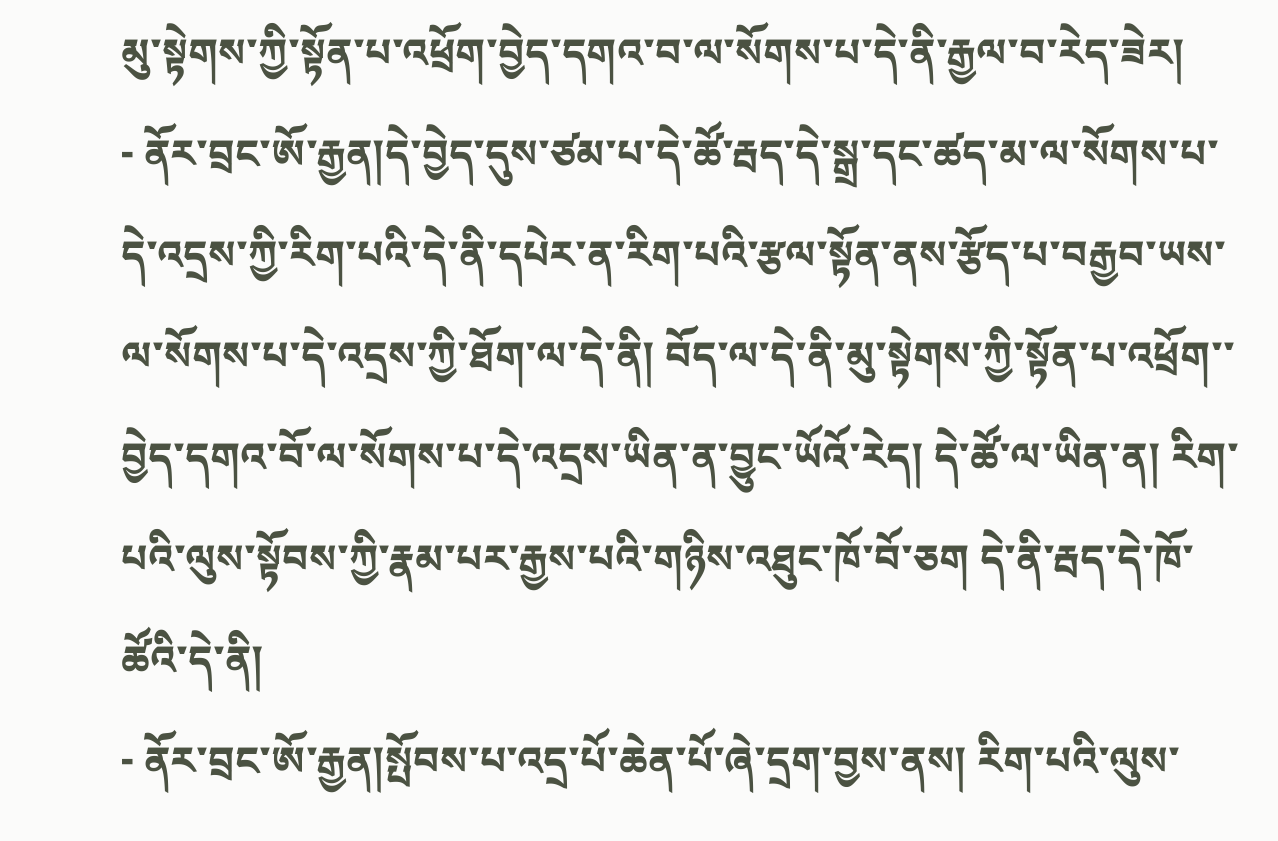མུ་སྟེགས་ཀྱི་སྟོན་པ་འཕྲོག་བྱེད་དགའ་བ་ལ་སོགས་པ་དེ་ནི་རྒྱལ་བ་རེད་ཟེར།
- ནོར་བྲང་ཨོ་རྒྱན།དེ་བྱེད་དུས་ཙམ་པ་དེ་ཚོ་རྦད་དེ་སྒྲ་དང་ཚད་མ་ལ་སོགས་པ་དེ་འདྲས་ཀྱི་རིག་པའི་དེ་ནི་དཔེར་ན་རིག་པའི་རྩལ་སྟོན་ནས་རྩོད་པ་བརྒྱབ་ཡས་ལ་སོགས་པ་དེ་འདྲས་ཀྱི་ཐོག་ལ་དེ་ནི། བོད་ལ་དེ་ནི་མུ་སྟེགས་ཀྱི་སྟོན་པ་འཕྲོག་་བྱེད་དགའ་བོ་ལ་སོགས་པ་དེ་འདྲས་ཡིན་ན་བྱུང་ཡོའོ་རེད། དེ་ཚོ་ལ་ཡིན་ན། རིག་པའི་ལུས་སྟོབས་ཀྱི་རྣམ་པར་རྒྱས་པའི་གཉིས་འཐུང་ཁོ་བོ་ཅག དེ་ནི་རྦད་དེ་ཁོ་ཚོའི་དེ་ནི།
- ནོར་བྲང་ཨོ་རྒྱན།སྤོབས་པ་འདྲ་པོ་ཆེན་པོ་ཞེ་དྲག་བྱས་ནས། རིག་པའི་ལུས་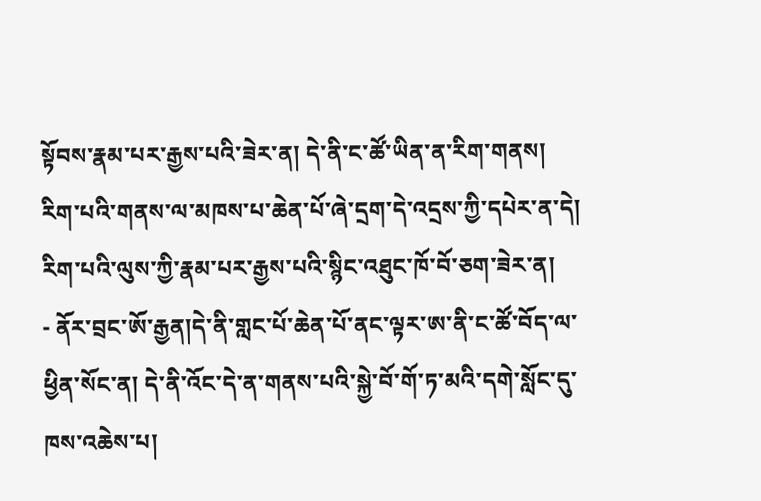སྟོབས་རྣམ་པར་རྒྱས་པའི་ཟེར་ན། དེ་ནི་ང་ཚོ་ཡིན་ན་རིག་གནས། རིག་པའི་གནས་ལ་མཁས་པ་ཆེན་པོ་ཞེ་དྲག་དེ་འདྲས་ཀྱི་དཔེར་ན་དེ། རིག་པའི་ལུས་ཀྱི་རྣམ་པར་རྒྱས་པའི་སྙིང་འཐུང་ཁོ་བོ་ཅག་ཟེར་ན།
- ནོར་བྲང་ཨོ་རྒྱན།དེ་ནི་གླང་པོ་ཆེན་པོ་ནང་ལྟར་ཨ་ནི་ང་ཚོ་བོད་ལ་ཕྱིན་སོང་ན། དེ་ནི་འོང་དེ་ན་གནས་པའི་སྐྱེ་བོ་གོ་ཏ་མའི་དགེ་སློང་དུ་ཁས་འཆེས་པ།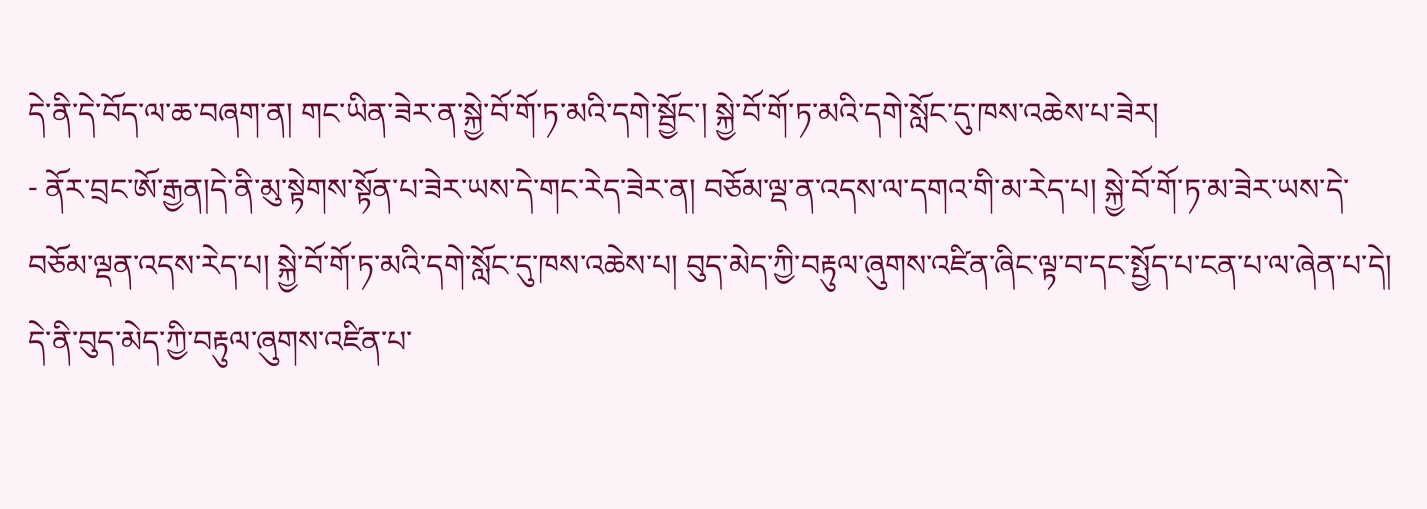དེ་ནི་དེ་བོད་ལ་ཆ་བཞག་ན། གང་ཡིན་ཟེར་ན་སྐྱེ་བོ་གོ་ཏ་མའི་དགེ་སྦྱོང་། སྐྱེ་བོ་གོ་ཏ་མའི་དགེ་སློང་དུ་ཁས་འཆེས་པ་ཟེར།
- ནོར་བྲང་ཨོ་རྒྱན།དེ་ནི་མུ་སྟེགས་སྟོན་པ་ཟེར་ཡས་དེ་གང་རེད་ཟེར་ན། བཅོམ་ལྡ་ན་འདས་ལ་དགའ་གི་མ་རེད་པ། སྐྱེ་བོ་གོ་ཏ་མ་ཟེར་ཡས་དེ་བཅོམ་ལྡན་འདས་རེད་པ། སྐྱེ་བོ་གོ་ཏ་མའི་དགེ་སློང་དུ་ཁས་འཆེས་པ། བུད་མེད་ཀྱི་བརྟུལ་ཞུགས་འཛིན་ཞིང་ལྟ་བ་དང་སྤྱོད་པ་ངན་པ་ལ་ཞེན་པ་དེ། དེ་ནི་བུད་མེད་ཀྱི་བརྟུལ་ཞུགས་འཛིན་པ་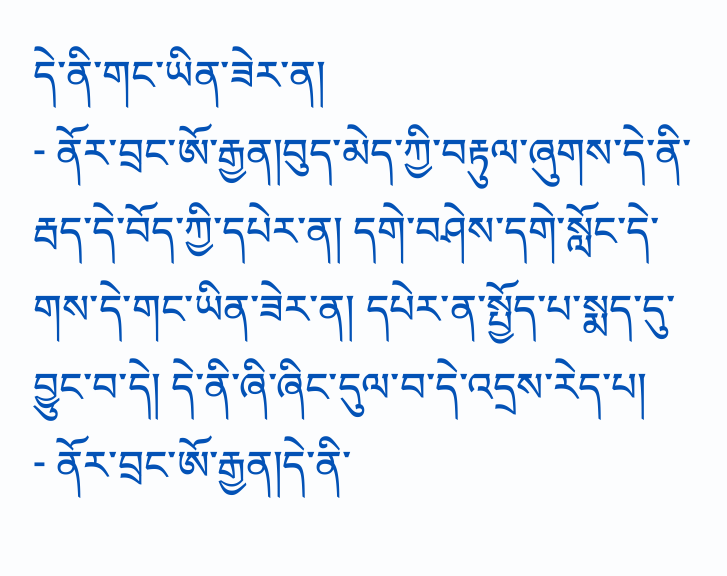དེ་ནི་གང་ཡིན་ཟེར་ན།
- ནོར་བྲང་ཨོ་རྒྱན།བུད་མེད་ཀྱི་བརྟུལ་ཞུགས་དེ་ནི་རྦད་དེ་བོད་ཀྱི་དཔེར་ན། དགེ་བཤེས་དགེ་སློང་དེ་གས་དེ་གང་ཡིན་ཟེར་ན། དཔེར་ན་སྤྱོད་པ་སྨད་དུ་བྱུང་བ་དེ། དེ་ནི་ཞི་ཞིང་དུལ་བ་དེ་འདྲས་རེད་པ།
- ནོར་བྲང་ཨོ་རྒྱན།དེ་ནི་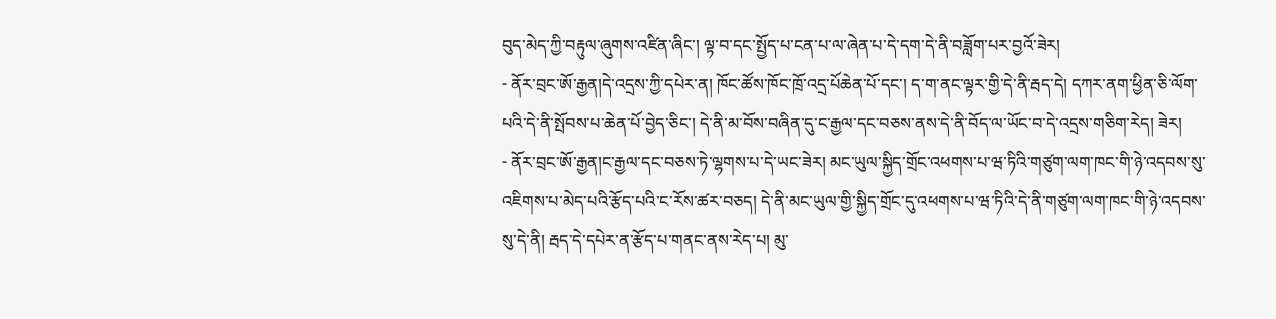བུད་མེད་ཀྱི་བརྟུལ་ཞུགས་འཛིན་ཞིང་། ལྟ་བ་དང་སྤྱོད་པ་ངན་པ་ལ་ཞེན་པ་དེ་དག་དེ་ནི་བཟློག་པར་བྱའོ་ཟེར།
- ནོར་བྲང་ཨོ་རྒྱན།དེ་འདྲས་ཀྱི་དཔེར་ན། ཁོང་ཚོས་ཁོང་ཁྲོ་འདྲ་པོཆེན་པོ་དང་། ད་ག་ནང་ལྟར་གྱི་དེ་ནི་རྦད་དེ། དཀར་ནག་ཕྱིན་ཅི་ལོག་པའི་དེ་ནི་སྤོབས་པ་ཆེན་པོ་བྱེད་ཅིང་། དེ་ནི་མ་བོས་བཞིན་དུ་ང་རྒྱལ་དང་བཅས་ནས་དེ་ནི་བོད་ལ་ཡོང་བ་དེ་འདྲས་གཅིག་རེད། ཟེར།
- ནོར་བྲང་ཨོ་རྒྱན།ང་རྒྱལ་དང་བཅས་ཏེ་ལྷགས་པ་དེ་ཡང་ཟེར། མང་ཡུལ་སྐྱིད་གྲོང་འཕགས་པ་ཝ་ཏིའི་གཙུག་ལག་ཁང་གི་ཉེ་འདབས་སུ་འཇིགས་པ་མེད་པའི་རྩོད་པའི་ང་རོས་ཚར་བཅད། དེ་ནི་མང་ཡུལ་གྱི་སྐྱིད་གྲོང་དུ་འཕགས་པ་ཝ་ཏིའི་དེ་ནི་གཙུག་ལག་ཁང་གི་ཉེ་འདབས་སུ་དེ་ནི། རྦད་དེ་དཔེར་ན་རྩོད་པ་གནང་ནས་རེད་པ། མུ་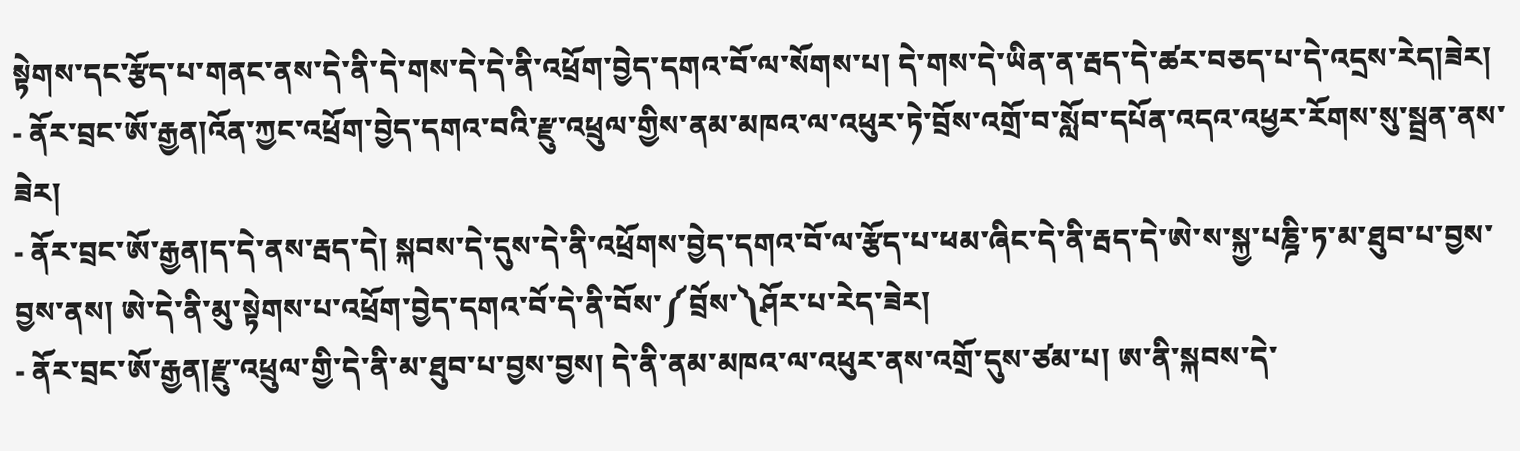སྟེགས་དང་རྩོད་པ་གནང་ནས་དེ་ནི་དེ་གས་དེ་དེ་ནི་འཕྲོག་བྱེད་དགའ་བོ་ལ་སོགས་པ། དེ་གས་དེ་ཡིན་ན་རྦད་དེ་ཚར་བཅད་པ་དེ་འདྲས་རེད།ཟེར།
- ནོར་བྲང་ཨོ་རྒྱན།འོན་ཀྱང་འཕྲོག་བྱེད་དགའ་བའི་རྫུ་འཕྲུལ་གྱིས་ནམ་མཁའ་ལ་འཕུར་ཏེ་བྲོས་འགྲོ་བ་སློབ་དཔོན་འདའ་འཕྱར་རོགས་སུ་སྦྲན་ནས་ཟེར།
- ནོར་བྲང་ཨོ་རྒྱན།ད་དེ་ནས་རྦད་དེ། སྐབས་དེ་དུས་དེ་ནི་འཕྲོགས་བྱེད་དགའ་བོ་ལ་རྩོད་པ་ཕམ་ཞིང་དེ་ནི་རྦད་དེ་ཨེ་ས་སྐྱ་པཎྜི་ཏ་མ་ཐུབ་པ་བྱས་བྱས་ནས། ཨེ་དེ་ནི་མུ་སྟེགས་པ་འཕྲོག་བྱེད་དགའ་བོ་དེ་ནི་བོས་༼བྲོས་༽ཤོར་པ་རེད་ཟེར།
- ནོར་བྲང་ཨོ་རྒྱན།རྫུ་འཕྲུལ་གྱི་དེ་ནི་མ་ཐུབ་པ་བྱས་བྱས། དེ་ནི་ནམ་མཁའ་ལ་འཕུར་ནས་འགྲོ་དུས་ཙམ་པ། ཨ་ནི་སྐབས་དེ་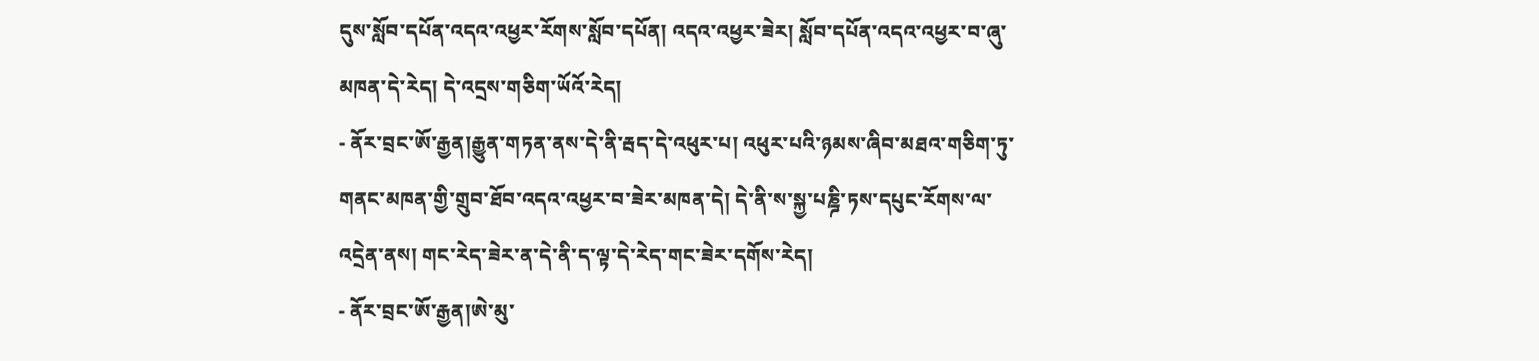དུས་སློབ་དཔོན་འདའ་འཕྱར་རོགས་སློབ་དཔོན། འདའ་འཕྱར་ཟེར། སློབ་དཔོན་འདའ་འཕྱར་བ་ཞུ་མཁན་དེ་རེད། དེ་འདྲས་གཅིག་ཡོའོ་རེད།
- ནོར་བྲང་ཨོ་རྒྱན།རྒྱུན་གཏན་ནས་དེ་ནི་རྦད་དེ་འཕུར་པ། འཕུར་པའི་ཉམས་ཞིབ་མཐའ་གཅིག་ཏུ་གནང་མཁན་གྱི་གྲུབ་ཐོབ་འདའ་འཕྱར་བ་ཟེར་མཁན་དེ། དེ་ནི་ས་སྐྱ་པཎྜི་ཏས་དཔུང་རོགས་ལ་འདྲེན་ནས། གང་རེད་ཟེར་ན་དེ་ནི་ད་ལྟ་དེ་རེད་གང་ཟེར་དགོས་རེད།
- ནོར་བྲང་ཨོ་རྒྱན།ཨེ་མུ་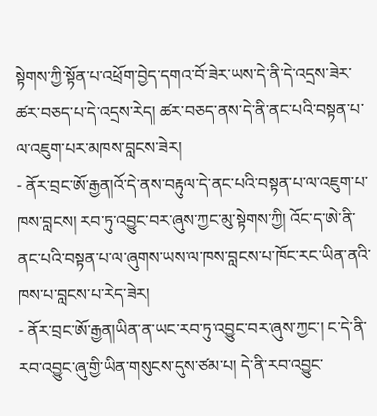སྟེགས་ཀྱི་སྟོན་པ་འཕྲོག་བྱེད་དགའ་བོ་ཟེར་ཡས་དེ་ནི་དེ་འདྲས་ཟེར་ཚར་བཅད་པ་དེ་འདྲས་རེད། ཚར་བཅད་ནས་དེ་ནི་ནང་པའི་བསྟན་པ་ལ་འཇུག་པར་མཁས་བླངས་ཟེར།
- ནོར་བྲང་ཨོ་རྒྱན།འོ་དེ་ནས་བརྟུལ་དེ་ནང་པའི་བསྟན་པ་ལ་འཇུག་པ་ཁས་བླངས། རབ་ཏུ་འབྱུང་བར་ཞུས་ཀྱང་མུ་སྟེགས་ཀྱི། འོང་ད་ཨེ་ནི་ནང་པའི་བསྟན་པ་ལ་ཞུགས་ཡས་ལ་ཁས་བླངས་པ་ཁོང་རང་ཡིན་ནའི་ཁས་པ་བླངས་པ་རེད་ཟེར།
- ནོར་བྲང་ཨོ་རྒྱན།ཡིན་ན་ཡང་རབ་ཏུ་འབྱུང་བར་ཞུས་ཀྱང་། ང་དེ་ནི་རབ་འབྱུང་ཞུ་གྱི་ཡིན་གསུངས་དུས་ཙམ་པ། དེ་ནི་རབ་འབྱུང་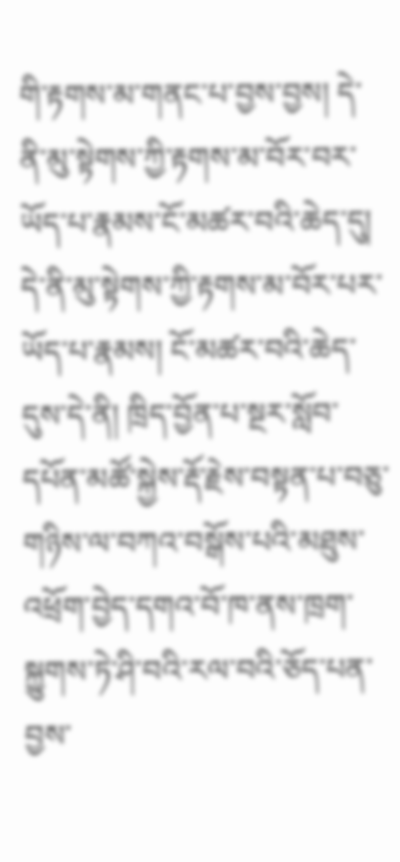གི་རྟགས་མ་གནང་པ་བྱས་བྱས། དེ་ནི་མུ་སྟེགས་ཀྱི་རྟགས་མ་བོར་བར་ཡོད་པ་རྣམས་ངོ་མཚར་བའི་ཆེད་དུ། དེ་ནི་མུ་སྟེགས་ཀྱི་རྟགས་མ་བོར་པར་ཡོད་པ་རྣམས། ངོ་མཚར་བའི་ཆེད་དུས་དེ་ནི། ཁྲིད་བྱོན་པ་སྔར་སློབ་དཔོན་མཚོ་སྐྱེས་རྡོ་རྗེས་བསྟན་པ་བཅུ་གཉིས་ལ་བཀའ་བསྒོས་པའི་མཐུས་འཕྲོག་བྱེད་དགའ་བོ་ཁ་ནས་ཁྲག་སྐྱུགས་ཏེ་ཤི་བའི་རལ་བའི་ཅོད་པན་བྱས་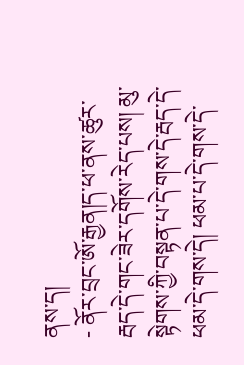ནས་ད།
- ནོར་བྲང་ཨོ་རྒྱན།ད་ཕ་ནས་ཚུར་རྦད་དེ་གང་ཟེར་དགོས་རེད་པས། མུ་སྟེགས་ཀྱི་བསྟན་པ་དེ་གས་དེ་རྦད་དེ་ཕམ་དེ་གས་དེ། ཕམ་པ་དེ་གས་དེ་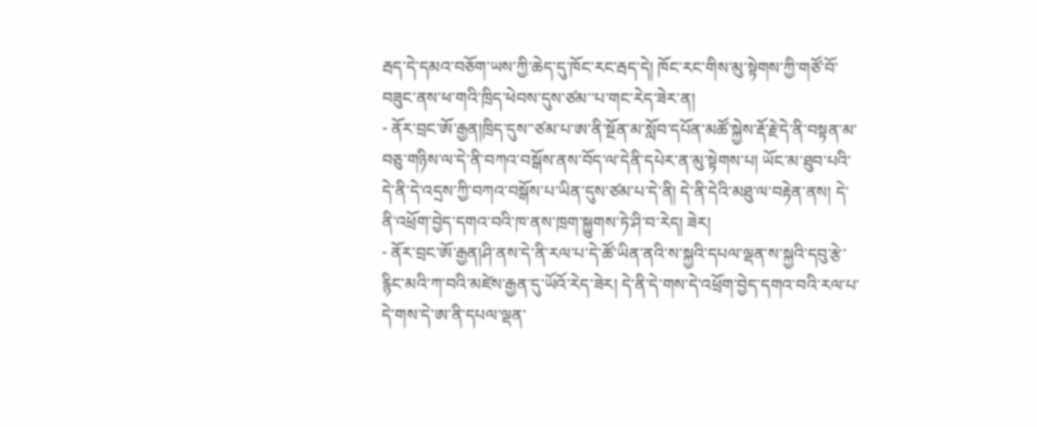རྦད་དེ་དམའ་བཅོག་ཡས་ཀྱི་ཆེད་དུ་ཁོང་རང་རྦད་དེ། ཁོང་རང་གིས་མུ་སྟེགས་ཀྱི་གཙོ་བོ་བཟུང་ནས་ཕ་གའི་ཁྲིད་ཕེབས་དུས་ཙམ་་པ་གང་རེད་ཟེར་ན།
- ནོར་བྲང་ཨོ་རྒྱན།ཁྲིད་དུས་་ཙམ་པ་ཨ་ནི་སྔོན་མ་སློབ་དཔོན་མཚོ་སྐྱེས་རྡོ་རྗེ་དེ་ནི་བསྟན་མ་བཅུ་གཉིས་ལ་དེ་ནི་བཀའ་བསྒོས་ནས་བོད་ལ་དེནི་དཔེར་ན་མུ་སྟེགས་པ། ཡོང་མ་ཐུབ་པའི་དེ་ནི་དེ་འདྲས་ཀྱི་བཀའ་བསྒོས་པ་ཡིན་དུས་ཙམ་པ་དེ་ནི། དེ་ནི་དེའི་མཐུ་ལ་བརྟེན་ནས། དེ་ནི་འཕྲོག་བྱེད་དགའ་བའི་ཁ་ནས་ཁྲག་སྐྱུགས་ཏེ་ཤི་བ་རེད། ཟེར།
- ནོར་བྲང་ཨོ་རྒྱན།ཤི་ནས་དེ་ནི་རལ་པ་དེ་ཚོ་ཡིན་ནའི་ས་སྐྱའི་དཔལ་ལྡན་ས་སྐྱའི་དབུ་རྩེ་རྙིང་མའི་ཀ་བའི་མཛེས་རྒྱན་དུ་ཡོའོ་རེད་ཟེར། དེ་ནི་དེ་གས་དེ་འཕྲོག་བྱེད་དགའ་བའི་རལ་པ་དེ་གས་དེ་ཨ་ནི་དཔལ་ལྡན་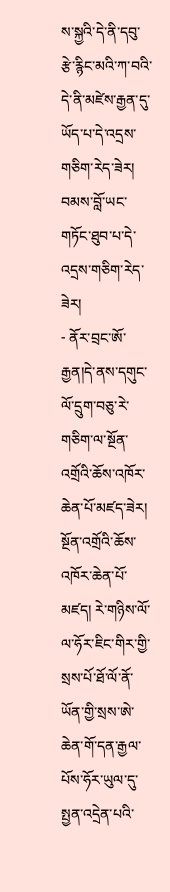ས་སྐྱའི་དེ་ནི་དབུ་རྩེ་རྙིང་མའི་ཀ་བའི་དེ་ནི་མཛེས་རྒྱན་དུ་ཡོད་པ་དེ་འདྲས་གཅིག་རེད་ཟེར། བམས་བློ་ཡང་གཏོང་ཐུབ་པ་དེ་འདྲས་གཅིག་རེད་ཟེར།
- ནོར་བྲང་ཨོ་རྒྱན།དེ་ནས་དགུང་ལོ་དྲུག་བཅུ་རེ་གཅིག་ལ་སྔོན་འགྲོའི་ཆོས་འཁོར་ཆེན་པོ་མཛད་ཟེར། སྔོན་འགྲོའི་ཆོས་འཁོར་ཆེན་པོ་མཛད། རེ་གཉིས་ལོ་ལ་ཧོར་ཇིང་གིར་གྱི་སྲས་པོ་ཐོ་ལོ་ནོ་ཡོན་གྱི་སྲས་ཨེ་ཆེན་གོ་དན་རྒྱལ་པོས་ཧོར་ཡུལ་དུ་སྤྱན་འདྲེན་པའི་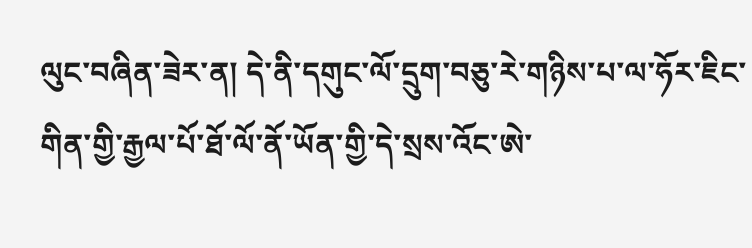ལུང་བཞིན་ཟེར་ན། དེ་ནི་དགུང་ལོ་དྲུག་བཅུ་རེ་གཉིས་པ་ལ་ཧོར་ཇིང་གིན་གྱི་རྒྱལ་པོ་ཐོ་ལོ་ནོ་ཡོན་གྱི་དེ་སྲས་འོང་ཨེ་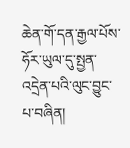ཆེན་གོ་དན་རྒྱལ་པོས་ཧོར་ཡུལ་དུ་སྤྱན་འདྲེན་པའི་ལུང་བྱུང་པ་བཞིན།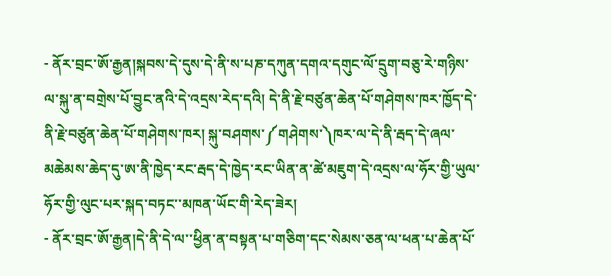- ནོར་བྲང་ཨོ་རྒྱན།སྐབས་དེ་དུས་དེ་ནི་ས་པཎ་དཀུན་དགའ་དགུང་ལོ་དྲུག་བཅུ་རེ་གཉིས་ལ་སྐུ་ན་བགྲེས་པོ་བྱུང་ནའི་དེ་འདྲས་རེད་དའི། དེ་ནི་རྗེ་བཙུན་ཆེན་པོ་གཤེགས་ཁར་ཁྱོད་དེ་ནི་རྗེ་བཙུན་ཆེན་པོ་གཤེགས་ཁར། སྐུ་བཤགས་༼གཤེགས་༽ཁར་ལ་དེ་ནི་རྦད་དེ་ཞལ་མཆེམས་ཆེད་དུ་ཨ་ནི་ཁྱེད་རང་རྦད་དེ་ཁྱེད་རང་ཡིན་ན་ཚེ་མཇུག་དེ་འདྲས་ལ་ཧོར་གྱི་ཡུལ་ཧོར་གྱི་ལུང་པར་སྐད་བཏང་་མཁན་ཡོང་གི་རེད་ཟེར།
- ནོར་བྲང་ཨོ་རྒྱན།དེ་ནི་དེ་ལ་་ཕྱིན་ན་བསྟན་པ་གཅིག་དང་སེམས་ཅན་ལ་ཕན་པ་ཆེན་པོ་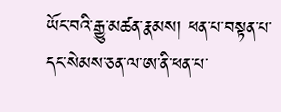ཡོང་བའི་རྒྱུ་མཚན་རྣམས། ཕན་པ་བསྟན་པ་དང་སེམས་ཅན་ལ་ཨ་ནི་ཕན་པ་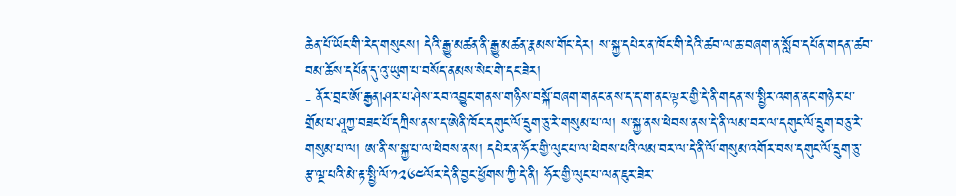ཆེན་པོ་ཡོང་གི་རེད་གསུངས། དེའི་རྒྱུ་མཚན་ནི་རྒྱུ་མཚན་རྣམས་གོང་དེར། ས་སྐྱ་དཔེར་ན་ཁོང་གི་དེའི་ཚབ་ལ་ཆ་བཞག་ན་སློབ་དཔོན་གདན་ཚབ་བམ་ཆོས་དཔོན་དུ་འུ་ཡུག་པ་བསོད་ནམས་སེང་གེ་དང་ཟེར།
- ནོར་བྲང་ཨོ་རྒྱན།ཤར་པ་ཤེས་རབ་འབྱུང་གནས་གཉིས་བསྐོ་བཞག་གནང་ནས་ད་ད་ག་ནང་ལྟར་གྱི་དེ་ནི་གདན་ས་སྤྱིར་འགན་ནང་གཉེར་པ་གྲོམ་པ་ཤཱཀྱ་བཟང་པོ་དཀྲིས་ནས་ད་ཨེནི་ཁོང་དགུང་ལོ་དྲུག་ཅུ་རེ་གསུམ་པ་ལ། ས་སྐྱ་ནས་ཕེབས་ནས་དེ་ནི་ལམ་བར་ལ་དགུང་ལོ་དྲུག་བཅུ་རེ་གསུམ་པ་ལ། ཨ་ནི་ས་སྐྱ་པ་ལ་ཕེབས་ནས། དཔེར་ན་ཧོར་གྱི་ལུང་པ་ལ་ཕེབས་པའི་ལམ་བར་ལ་དེ་ནི་ལོ་གསུམ་འགོར་བས་དགུང་ལོ་དྲུག་ཅུ་རྩ་ལྔ་པའི་མེ་རྟ་སྤྱི་ལོ་༡༢༦༤ལོར་དེ་ནི་བྱང་ཕྱོགས་ཀྱི་དེ་ནི། ཧོར་གྱི་ལུང་པ་ལན་ཇུར་ཟེར་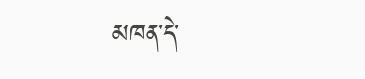མཁན་དེ་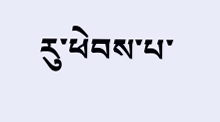རུ་ཕེབས་པ་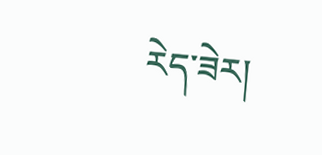རེད་ཟེར།